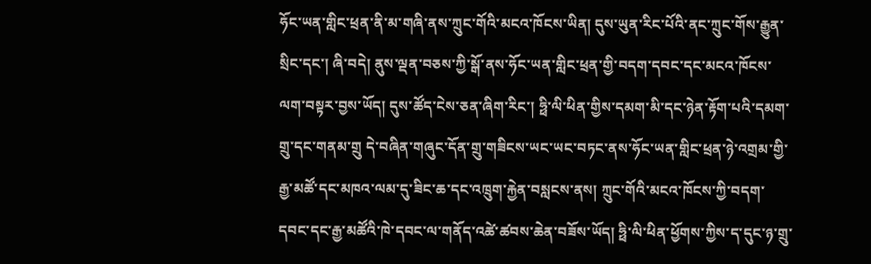ཧོང་ཡན་གླིང་ཕྲན་ནི་མ་གཞི་ནས་ཀྲུང་གོའི་མངའ་ཁོངས་ཡིན། དུས་ཡུན་རིང་པོའི་ནང་ཀྲུང་གོས་རྒྱུན་སྲིང་དང་། ཞི་བདེ། ནུས་ལྡན་བཅས་ཀྱི་སྒོ་ནས་ཧོང་ཡན་གླིང་ཕྲན་གྱི་བདག་དབང་དང་མངའ་ཁོངས་ལག་བསྟར་བྱས་ཡོད། དུས་ཚོད་ངེས་ཅན་ཞིག་རིང་། ཧྥི་ལི་ཕིན་གྱིས་དམག་མི་དང་ཉེན་རྟོག་པའི་དམག་གྲུ་དང་གནམ་གྲུ དེ་བཞིན་གཞུང་དོན་གྲུ་གཟིངས་ཡང་ཡང་བཏང་ནས་ཧོང་ཡན་གླིང་ཕྲན་ཉེ་འགྲམ་གྱི་རྒྱ་མཚོ་དང་མཁའ་ལམ་དུ་ཟིང་ཆ་དང་འཁྲུག་རྐྱེན་བསླངས་ནས། ཀྲུང་གོའི་མངའ་ཁོངས་ཀྱི་བདག་དབང་དང་རྒྱ་མཚོའི་ཁེ་དབང་ལ་གནོད་འཚེ་ཚབས་ཆེན་བཟོས་ཡོད། ཧྥི་ལི་ཕིན་ཕྱོགས་ཀྱིས་ད་དུང་ཉ་གྲུ་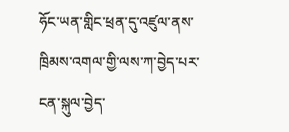ཧོང་ཡན་གླིང་ཕྲན་དུ་འཛུལ་ནས་ཁྲིམས་འགལ་གྱི་ལས་ཀ་བྱེད་པར་ངན་སྐུལ་བྱེད་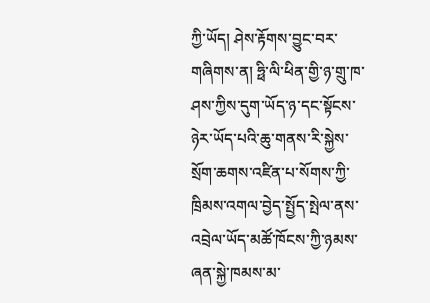ཀྱི་ཡོད། ཤེས་རྟོགས་བྱུང་བར་གཞིགས་ན། ཧྥི་ལི་ཕིན་གྱི་ཉ་གྲུ་ཁ་ཤས་ཀྱིས་དུག་ཡོད་ཉ་དང་སྟོངས་ཉེར་ཡོད་པའི་ཆུ་གནས་རི་སྐྱེས་སྲོག་ཆགས་འཛིན་པ་སོགས་ཀྱི་ཁྲིམས་འགལ་བྱེད་སྤྱོད་སྤེལ་ནས་འབྲེལ་ཡོད་མཚོ་ཁོངས་ཀྱི་ཉམས་ཞན་སྐྱེ་ཁམས་མ་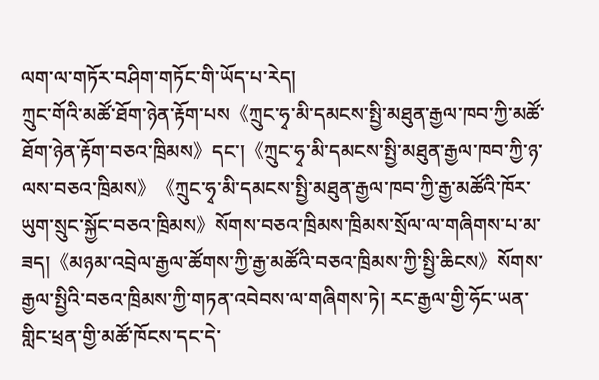ལག་ལ་གཏོར་བཤིག་གཏོང་གི་ཡོད་པ་རེད།
ཀྲུང་གོའི་མཚོ་ཐོག་ཉེན་རྟོག་པས《ཀྲུང་ཧྭ་མི་དམངས་སྤྱི་མཐུན་རྒྱལ་ཁབ་ཀྱི་མཚོ་ཐོག་ཉེན་རྟོག་བཅའ་ཁྲིམས》དང་།《ཀྲུང་ཧྭ་མི་དམངས་སྤྱི་མཐུན་རྒྱལ་ཁབ་ཀྱི་ཉ་ལས་བཅའ་ཁྲིམས》《ཀྲུང་ཧྭ་མི་དམངས་སྤྱི་མཐུན་རྒྱལ་ཁབ་ཀྱི་རྒྱ་མཚོའི་ཁོར་ཡུག་སྲུང་སྐྱོང་བཅའ་ཁྲིམས》སོགས་བཅའ་ཁྲིམས་ཁྲིམས་སྲོལ་ལ་གཞིགས་པ་མ་ཟད།《མཉམ་འབྲེལ་རྒྱལ་ཚོགས་ཀྱི་རྒྱ་མཚོའི་བཅའ་ཁྲིམས་ཀྱི་སྤྱི་ཆིངས》སོགས་རྒྱལ་སྤྱིའི་བཅའ་ཁྲིམས་ཀྱི་གཏན་འབེབས་ལ་གཞིགས་ཏེ། རང་རྒྱལ་གྱི་ཧོང་ཡན་གླིང་ཕྲན་གྱི་མཚོ་ཁོངས་དང་དེ་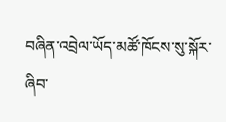བཞིན་འབྲེལ་ཡོད་མཚོ་ཁོངས་སུ་སྐོར་ཞིབ་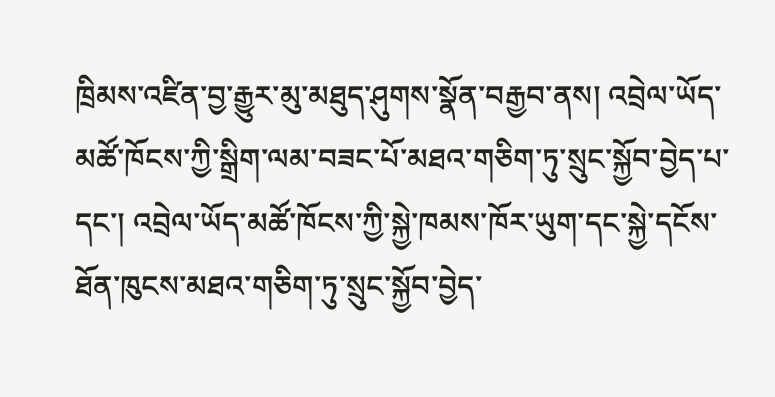ཁྲིམས་འཛིན་བྱ་རྒྱུར་མུ་མཐུད་ཤུགས་སྣོན་བརྒྱབ་ནས། འབྲེལ་ཡོད་མཚོ་ཁོངས་ཀྱི་སྒྲིག་ལམ་བཟང་པོ་མཐའ་གཅིག་ཏུ་སྲུང་སྐྱོབ་བྱེད་པ་དང་། འབྲེལ་ཡོད་མཚོ་ཁོངས་ཀྱི་སྐྱེ་ཁམས་ཁོར་ཡུག་དང་སྐྱེ་དངོས་ཐོན་ཁུངས་མཐའ་གཅིག་ཏུ་སྲུང་སྐྱོབ་བྱེད་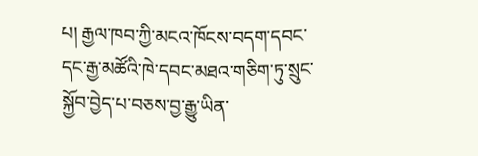པ། རྒྱལ་ཁབ་ཀྱི་མངའ་ཁོངས་བདག་དབང་དང་རྒྱ་མཚོའི་ཁེ་དབང་མཐའ་གཅིག་ཏུ་སྲུང་སྐྱོབ་བྱེད་པ་བཅས་བྱ་རྒྱུ་ཡིན་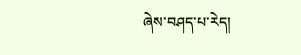ཞེས་བཤད་པ་རེད།